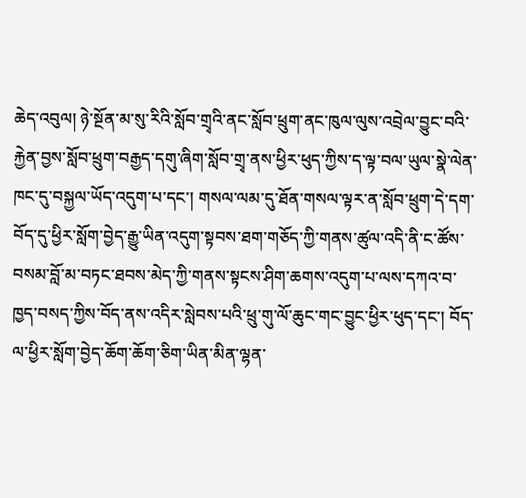ཆེད་འབུལ། ཉེ་སྔོན་མ་སུ་རིའི་སློབ་གྲྭའི་ནང་སློབ་ཕྲུག་ནང་ཁུལ་ལུས་འབྲེལ་བྱུང་བའི་རྐྱེན་བྱས་སློབ་ཕྲུག་བརྒྱད་དགུ་ཞིག་སློབ་གྲྭ་ནས་ཕྱིར་ཕུད་ཀྱིས་ད་ལྟ་བལ་ཡུལ་སྣེ་ལེན་ཁང་དུ་བསྐྱལ་ཡོད་འདུག་པ་དང་། གསལ་ལམ་དུ་ཐོན་གསལ་ལྟར་ན་སློབ་ཕྲུག་དེ་དག་བོད་དུ་ཕྱིར་སློག་བྱེད་རྒྱུ་ཡིན་འདུག་སྟབས་ཐག་གཅོད་ཀྱི་གནས་ཚུལ་འདི་ནི་ང་ཚོས་བསམ་བློ་མ་བཏང་ཐབས་མེད་ཀྱི་གནས་སྟངས་ཤིག་ཆགས་འདུག་པ་ལས་དཀའ་བ་ཁྱད་བསད་ཀྱིས་བོད་ནས་འདིར་སླེབས་པའི་ཕྲུ་གུ་ལོ་ཆུང་གང་བྱུང་ཕྱིར་ཕུད་དང་། བོད་ལ་ཕྱིར་སློག་བྱེད་ཆོག་ཆོག་ཅིག་ཡིན་མིན་ལྷན་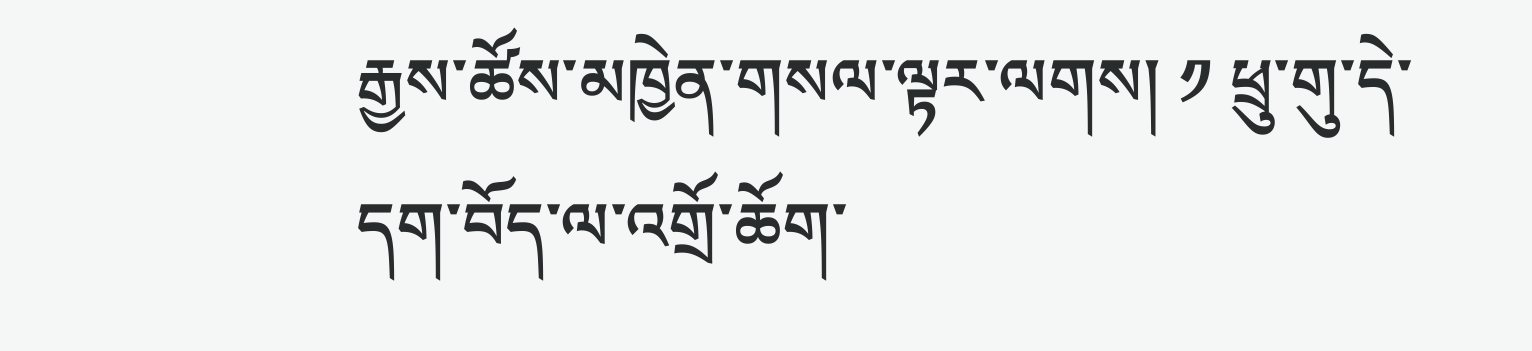རྒྱས་ཚོས་མཁྱེན་གསལ་ལྟར་ལགས། ༡ ཕྲུ་གུ་དེ་དག་བོད་ལ་འགྲོ་ཆོག་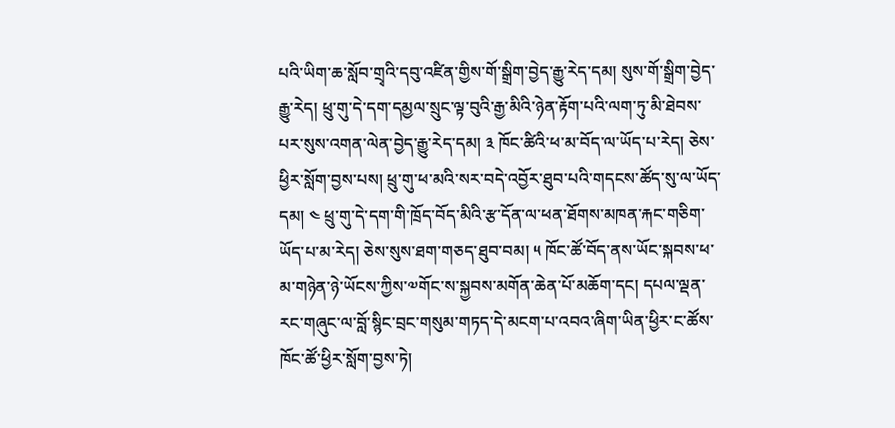པའི་ཡིག་ཆ་སློབ་གྲྭའི་དབུ་འཛིན་གྱིས་གོ་སྒྲིག་བྱེད་རྒྱུ་རེད་དམ། སུས་གོ་སྒྲིག་བྱེད་རྒྱུ་རེད། ཕྲུ་གུ་དེ་དག་དམྱལ་སྲུང་ལྟ་བུའི་རྒྱ་མིའི་ཉེན་རྟོག་པའི་ལག་ཏུ་མི་ཐེབས་པར་སུས་འགན་ལེན་བྱེད་རྒྱུ་རེད་དམ། ༣ ཁོང་ཚིའི་ཕ་མ་བོད་ལ་ཡོད་པ་རེད། ཅེས་ཕྱིར་སློག་བྱས་པས། ཕྲུ་གུ་ཕ་མའི་སར་བདེ་འབྱོར་ཐུབ་པའི་གདངས་ཚོད་སུ་ལ་ཡོད་དམ། ༤ ཕྲུ་གུ་དེ་དག་གི་ཁྲོད་བོད་མིའི་རྩ་དོན་ལ་ཕན་ཐོགས་མཁན་རྐང་གཅིག་ཡོད་པ་མ་རེད། ཅེས་སུས་ཐག་གཅད་ཐུབ་བམ། ༥ ཁོང་ཚོ་བོད་ནས་ཡོང་སྐབས་ཕ་མ་གཉེན་ཉེ་ཡོངས་ཀྱིས་༧གོང་ས་སྐྱབས་མགོན་ཆེན་པོ་མཆོག་དང། དཔལ་ལྡན་རང་གཞུང་ལ་བློ་སྙིང་བྲང་གསུམ་གཏད་དེ་མངག་པ་འབའ་ཞིག་ཡིན་ཕྱིར་ང་ཚོས་ཁོང་ཚོ་ཕྱིར་སློག་བྱས་ཏེ།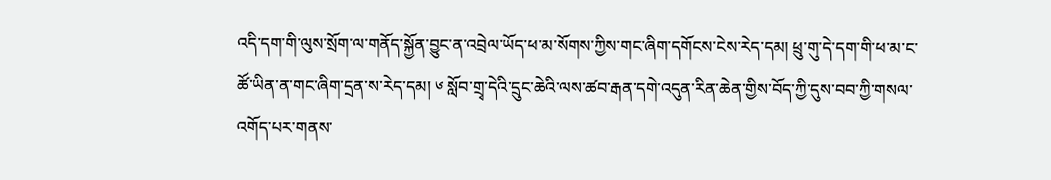འདི་དག་གི་ལུས་སྲོག་ལ་གནོད་སྐྱོན་བྱུང་ན་འབྲེལ་ཡོད་ཕ་མ་སོགས་ཀྱིས་གང་ཞིག་དགོངས་ངེས་རེད་དམ། ཕྲུ་གུ་དེ་དག་གི་ཕ་མ་ང་ཚོ་ཡིན་ན་གང་ཞིག་དྲན་ས་རེད་དམ། ༦ སློབ་གྲྭ་དེའི་དྲུང་ཆེའི་ལས་ཚབ་རྒན་དགེ་འདུན་རིན་ཆེན་གྱིས་བོད་ཀྱི་དུས་བབ་ཀྱི་གསལ་འགོད་པར་གནས་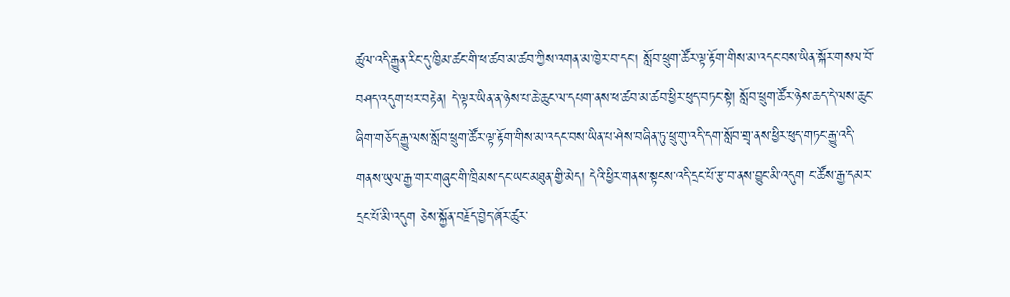ཚུལ་འདི་རྒྱུན་རིང་དུ་ཁྱིམ་ཚང་གི་ཕ་ཚབ་མ་ཚབ་ཀྱིས་འགན་མ་ཁྱེར་བ་དང། སློབ་ཕྲུག་ཚོར་ལྟ་རྟོག་གིས་མ་འདང་བས་ཡིན་སྐོར་གསལ་བོ་བཤད་འདུག་པར་བརྟེན། དེ་ལྟར་ཡིན་ན་ཉེས་པ་ཆེ་ཆུང་ལ་དཔག་ནས་ཕ་ཚབ་མ་ཚབ་ཕྱིར་ཕུད་བཏང་སྟེ། སློབ་ཕྲུག་ཚོར་ཉེས་ཆད་དེ་ལས་ཆུང་ཞིག་གཅོད་རྒྱུ་ལས་སློབ་ཕྲུག་ཚོར་ལྟ་རྟོག་གིས་མ་འདང་བས་ཡིན་པ་ཤེས་བཞིན་ཏུ་ཕྲུ་གུ་འདི་དག་སློབ་གྲྭ་ནས་ཕྱིར་ཕུད་གཏང་རྒྱུ་འདི་གནས་ཡུལ་རྒྱ་གར་གཞུང་གི་ཁྲིམས་དང་ཡང་མཐུན་གྱི་མེད། དེའི་ཕྱིར་གནས་སྟངས་འདི་དྲང་པོ་རྩ་བ་ནས་བྱུང་མི་འདུག ང་ཚོས་རྒྱ་དམར་དྲང་པོ་མི་འདུག ཅེས་སྐྱོན་བརྗོད་བྱེད་ཞོར་ཚུར་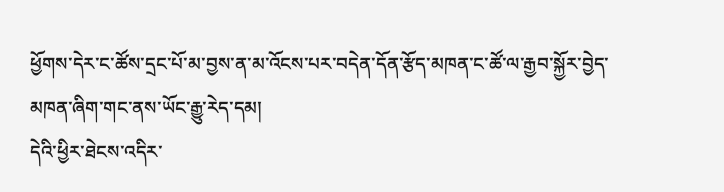ཕྱོགས་དེར་ང་ཚོས་དྲང་པོ་མ་བྱས་ན་མ་འོངས་པར་བདེན་དོན་རྩོད་མཁན་ང་ཚོ་ལ་རྒྱབ་སྐྱོར་བྱེད་མཁན་ཞིག་གང་ནས་ཡོང་རྒྱུ་རེད་དམ།
དེའི་ཕྱིར་ཐེངས་འདིར་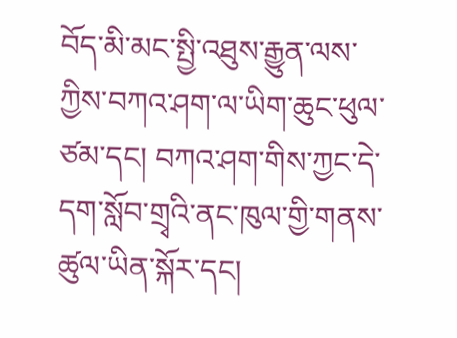བོད་མི་མང་སྤྱི་འཐུས་རྒྱུན་ལས་ཀྱིས་བཀའ་ཤག་ལ་ཡིག་ཆུང་ཕུལ་ཙམ་དང། བཀའ་ཤག་གིས་ཀྱང་དེ་དག་སློབ་གྲྭའི་ནང་ཁུལ་གྱི་གནས་ཚུལ་ཡིན་སྐོར་དང།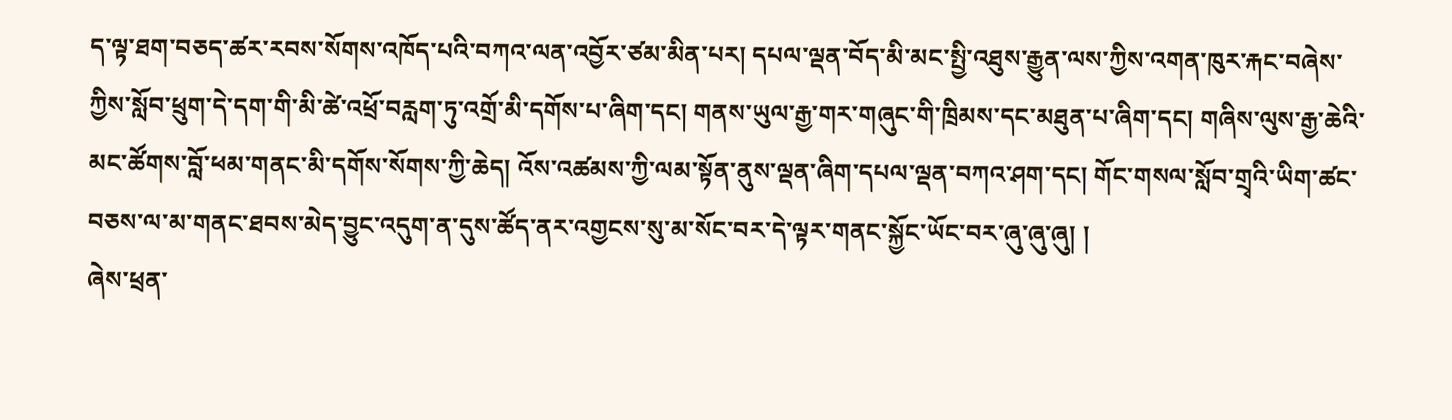ད་ལྟ་ཐག་བཅད་ཚར་རབས་སོགས་འཁོད་པའི་བཀའ་ལན་འབྱོར་ཙམ་མིན་པར། དཔལ་ལྡན་བོད་མི་མང་སྤྱི་འཐུས་རྒྱུན་ལས་ཀྱིས་འགན་ཁུར་རྐང་བཞེས་ཀྱིས་སློབ་ཕྲུག་དེ་དག་གི་མི་ཚེ་འཕྲོ་བརླག་ཏུ་འགྲོ་མི་དགོས་པ་ཞིག་དང། གནས་ཡུལ་རྒྱ་གར་གཞུང་གི་ཁྲིམས་དང་མཐུན་པ་ཞིག་དང། གཞིས་ལུས་རྒྱ་ཆེའི་མང་ཚོགས་བློ་ཕམ་གནང་མི་དགོས་སོགས་ཀྱི་ཆེད། འོས་འཚམས་ཀྱི་ལམ་སྟོན་ནུས་ལྡན་ཞིག་དཔལ་ལྡན་བཀའ་ཤག་དང། གོང་གསལ་སློབ་གྲྭའི་ཡིག་ཚང་བཅས་ལ་མ་གནང་ཐབས་མེད་བྱུང་འདུག་ན་དུས་ཚོད་ནར་འགྱངས་སུ་མ་སོང་བར་དེ་ལྟར་གནང་སྐྱོང་ཡོང་བར་ཞུ་ཞུ་ཞུ། །
ཞེས་ཕྲན་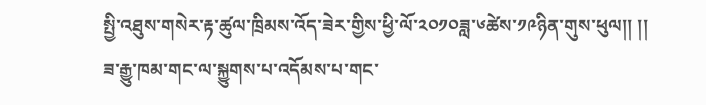སྤྱི་འཐུས་གསེར་རྟ་ཚུལ་ཁྲིམས་འོད་ཟེར་གྱིས་ཕྱི་ལོ་༢༠༡༠ཟླ་༦ཚེས་༡༩ཉིན་གུས་ཕུལ།། །།
ཟ་རྒྱུ་ཁམ་གང་ལ་སྐྱུགས་པ་འདོམས་པ་གང་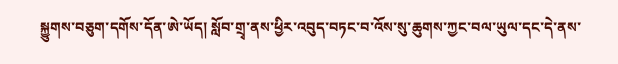སྐྱུགས་བཅུག་དགོས་དོན་ཨེ་ཡོད། སློབ་གྲྭ་ནས་ཕྱིར་འབུད་བཏང་བ་འོས་སུ་ཆུགས་ཀྱང་བལ་ཡུལ་དང་དེ་ནས་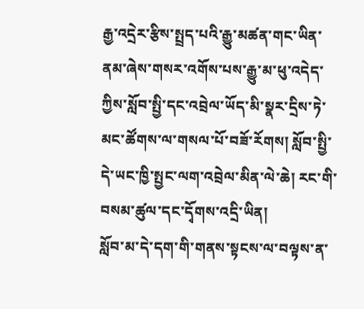རྒྱ་འདྲེར་རྩིས་སྤྲད་པའི་རྒྱུ་མཚན་གང་ཡིན་ནམ་ཞེས་གསར་འགོས་པས་རྒྱུ་མ་ཕུ་འདེད་ཀྱིས་སློབ་སྤྱི་དང་འབྲེལ་ཡོད་མི་སྣར་དྲིས་ཏེ་མང་ཚོགས་ལ་གསལ་པོ་བཟོ་རོགས། སློབ་སྤྱི་དེ་ཡང་ཁྱི་སྤྱང་ལག་འབྲེལ་མིན་ལེ་ཆེ། རང་གི་བསམ་ཚུལ་དང་དྭོགས་འདྲི་ཡིན།
སློབ་མ་དེ་དག་གི་གནས་སྟངས་ལ་བལྟས་ན་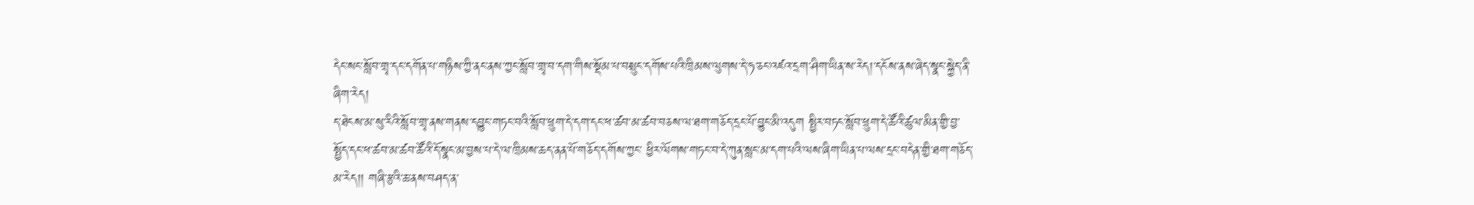དེང་སང་སློབ་གྲྭ་དང་དགོན་པ་གཉིས་ཀྱི་ནང་ནས་ཀྱང་སློབ་གྲྭ་བ་དག་གིས་སྡོམ་པ་བསྲུང་དགོས་པའི་ཁྲིམས་ལུགས་དེ་ཧ་ཅང་འཛའ་དྲག་ཤིག་ཡིན་ས་རེད།་དངོས་ནས་ཞེད་སྣང་སྐྱེད་ནི་ཞིག་རེད།
ད་ཐེངས་མ་སུ་རིའི་སློབ་གྲྭ་ནས་གནས་དབྱུང་གཏང་བའི་སློབ་ཕྲུག་དེ་དག་དང་ཕ་ཚབ་མ་ཚབ་བཅས་ལ་ཐག་གཅོད་དྲང་པོ་བྱུང་མི་འདུག སྤྱིར་བཏང་སློབ་ཕྲུག་དེ་ཚོའི་ཚུལ་མིན་གྱི་བྱ་སྤྱོད་དང་ཕ་ཚབ་མ་ཚབ་ཚོའི་དོ་སྣང་མ་བྱས་པ་དེ་ལ་ཁྲིམས་ཆད་ནན་པོ་གཅོད་དགོས་ཀྱང་ ཕྱིར་ལོགས་གཏང་བ་དེ་ཀུན་སླང་མ་དག་པའི་ལས་ཞིག་ཡིན་པ་ལས་དྲང་བདེན་གྱི་ཐག་གཅོད་མ་རེད།། གཞི་རྩའི་ཆ་ནས་བཤད་ན་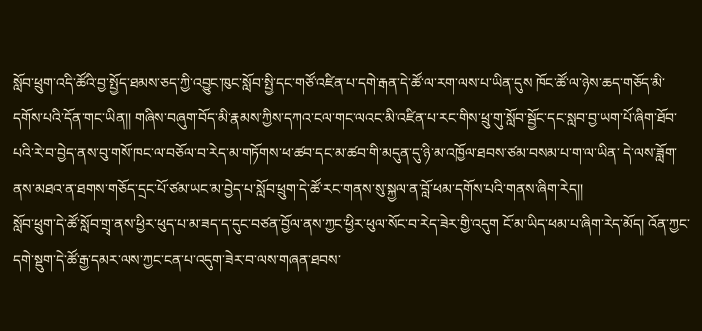སློབ་ཕྲུག་འདི་ཚོའི་བྱ་སྤྱོད་ཐམས་ཅད་ཀྱི་འབྱུང་ཁུང་སློབ་སྤྱི་དང་གཙོ་འཛིན་པ་དགེ་རྒན་དེ་ཚོ་ལ་རག་ལས་པ་ཡིན་དུས ཁོང་ཚོ་ལ་ཉེས་ཆད་གཅོད་མི་དགོས་པའི་དོན་གང་ཡིན།། གཞིས་བཞུག་བོད་མི་རྣམས་ཀྱིས་དཀའ་ངལ་གང་ལའང་མི་འཛིན་པ་རང་གིས་ཕྲུ་གུ་སློབ་སྦྱོང་དང་སླབ་བྱ་ཡག་པོ་ཞིག་ཐོབ་པའི་རེ་བ་བྱེད་ནས་བུ་གསོ་ཁང་ལ་བཅོལ་བ་རེད་མ་གཏོགས་ཕ་ཚབ་དང་མ་ཚབ་གི་མདུན་དུ་ཉི་མ་འཁྱོལ་ཐབས་ཙམ་བསམ་པ་ག་ལ་ཡིན་ དེ་ལས་ཟློག་ནས་མཐའ་ན་ཐགས་གཅོད་དྲང་པོ་ཙམ་ཡང་མ་བྱེད་པ་སློབ་ཕྲུག་དེ་ཚོ་རང་གནས་སུ་སྐྱལ་ན་བློ་ཕམ་དགོས་པའི་གནས་ཞིག་རེད།།
སློབ་ཕྲུག་དེ་ཚོ་སློབ་གྲྭ་ནས་ཕྱིར་ཕུད་པ་མ་ཟད་ད་དུང་བཙན་བྱོལ་ནས་ཀྱང་ཕྱིར་ཕུལ་སོང་བ་རེད་ཟེར་གྱི་འདུག ངོ་མ་ཡིད་ཕམ་པ་ཞིག་རེད་མོད། འོན་ཀྱང་དགེ་སྡུག་དེ་ཚོ་རྒྱ་དམར་ལས་ཀྱང་ངན་པ་འདུག་ཟེར་བ་ལས་གཞན་ཐབས་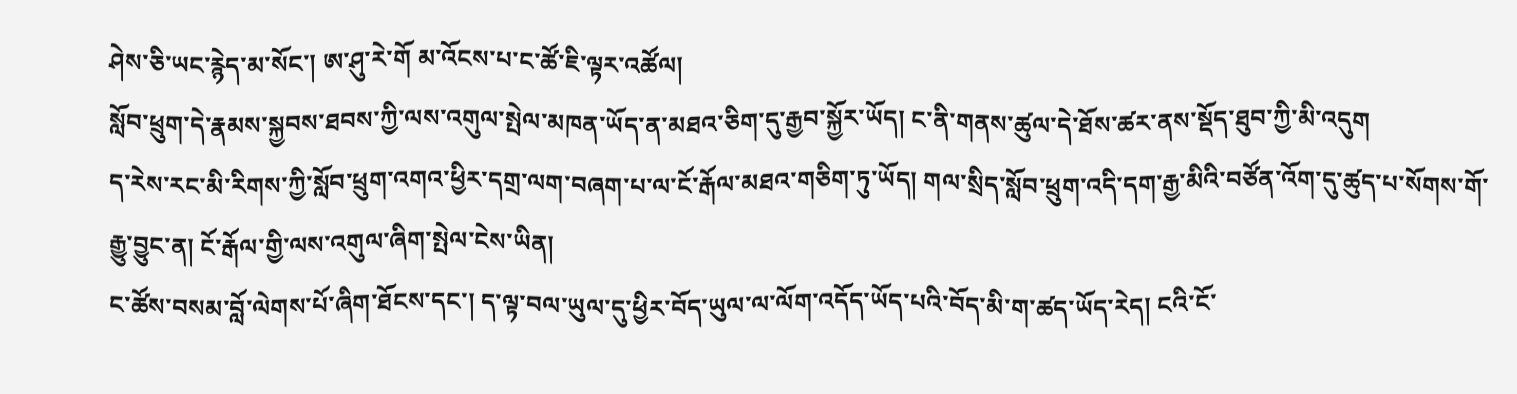ཤེས་ཅི་ཡང་རྙེད་མ་སོང་། ཨ་ཤུ་རེ་གོ མ་འོངས་པ་ང་ཚོ་ཇི་ལྟར་འཚོལ།
སློབ་ཕྲུག་དེ་རྣམས་སྐྱབས་ཐབས་ཀྱི་ལས་འགུལ་སྤེལ་མཁན་ཡོད་ན་མཐའ་ཅིག་དུ་རྒྱབ་སྐྱོར་ཡོད། ང་ནི་གནས་ཚུལ་དེ་ཐོས་ཚར་ནས་སྡོད་ཐུབ་ཀྱི་མི་འདུག
ད་རེས་རང་མི་རིགས་ཀྱི་སློབ་ཕྲུག་འགའ་ཕྱིར་དགྲ་ལག་བཞག་པ་ལ་ངོ་རྒོལ་མཐའ་གཅིག་ཏུ་ཡོད། གལ་སྲིད་སློབ་ཕྲུག་འདི་དག་རྒྱ་མིའི་བཙོན་འོག་དུ་ཚུད་པ་སོགས་གོ་རྒྱུ་བྱུང་ན། ངོ་རྒོལ་གྱི་ལས་འགུལ་ཞིག་སྤེལ་ངེས་ཡིན།
ང་ཚོས་བསམ་བློ་ལེགས་པོ་ཞིག་ཐོངས་དང་། ད་ལྟ་བལ་ཡུལ་དུ་ཕྱིར་བོད་ཡུལ་ལ་ལོག་འདོད་ཡོད་པའི་བོད་མི་ག་ཚད་ཡོད་རེད། ངའི་ངོ་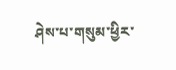ཤེས་པ་གསུམ་ཕྱིར་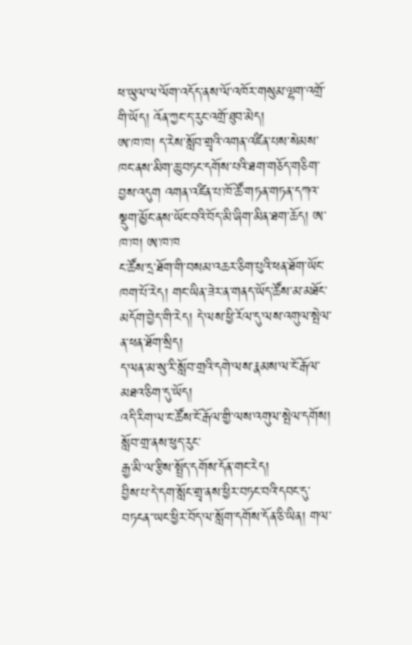ཕ་ཡུལ་ལ་ལོག་འདོད་ནས་ལོ་འཁོར་གསུམ་ལྷག་འགྲོ་གི་ཡོད། འོན་ཀྱང་ད་རུང་འགྲོ་ཐུབ་མེད།
ཨ་ཁ་ཁ། ད་རེས་སློབ་གྲྭའི་འགན་འཛིན་པས་སེམས་ཁང་ནས་མིག་ཆུ་བཏང་དགོས་པའི་ཐག་གཅོད་གཅིག་བྱས་འདུག འགན་འཛིན་པ་ཁོ་ཚོ་གཏན་གཏན་དཀའ་སྡུག་མྱོང་ནས་ཡོང་བའི་བོད་མི་ཞིག་མིན་ཐག་ཆོད། ཨ་ཁ་ཁ། ཨ་ཁ་ཁ
ང་ཚོས་དྲ་ཐོག་གི་བསམ་འཆར་ཅིག་པུའི་ཕན་ཐོག་ཡོང་ཁག་པོ་རེད། གང་ཡིན་ཟེར་ན་གནད་ཡོད་ཚོས་མ་མཐོང་མདོག་བྱེད་གི་རེད། དེ་ལས་ཕྱི་རོལ་དུ་ལས་འགུལ་སྤེལ་ན་ཕན་ཐོག་སྲིད།
ད་ལན་མ་སུ་རི་སློབ་གྲའི་དགེ་ལས་རྣམས་ལ་ངོ་རྒོལ་མཐའ་ཅིག་དུ་ཡོད།
འདི་རིག་ལ་ང་ཚོས་ངོ་རྒོལ་གྱི་ལས་འགུལ་སྤེལ་དགོས། སློབ་གྲ་ནས་ཕུད་རུང་
རྒྱ་མི་ལ་རྩིས་སྤྲོད་དགོས་དོན་གང་རེད།
བྱིས་པ་དེ་དག་སློང་གྲྭ་ནས་ཕྱིར་བཏང་བའི་དབང་དུ་བཏངན་་ཡང་ཕྱིར་བོད་ལ་སློག་དགོས་དོན་ཅི་ཡིན། གལ་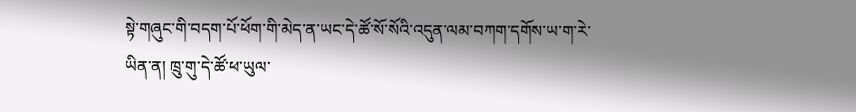སྟེ་གཞུང་གི་བདག་པོ་ཕོག་གི་མེད་ན་ཡང་དེ་ཚོ་སོ་སོའི་འདུན་ལམ་བཀག་དགོས་ཡ་ག་རེ་ཡིན་ན། ཁྲུ་གུ་དེ་ཚོ་ཕ་ཡུལ་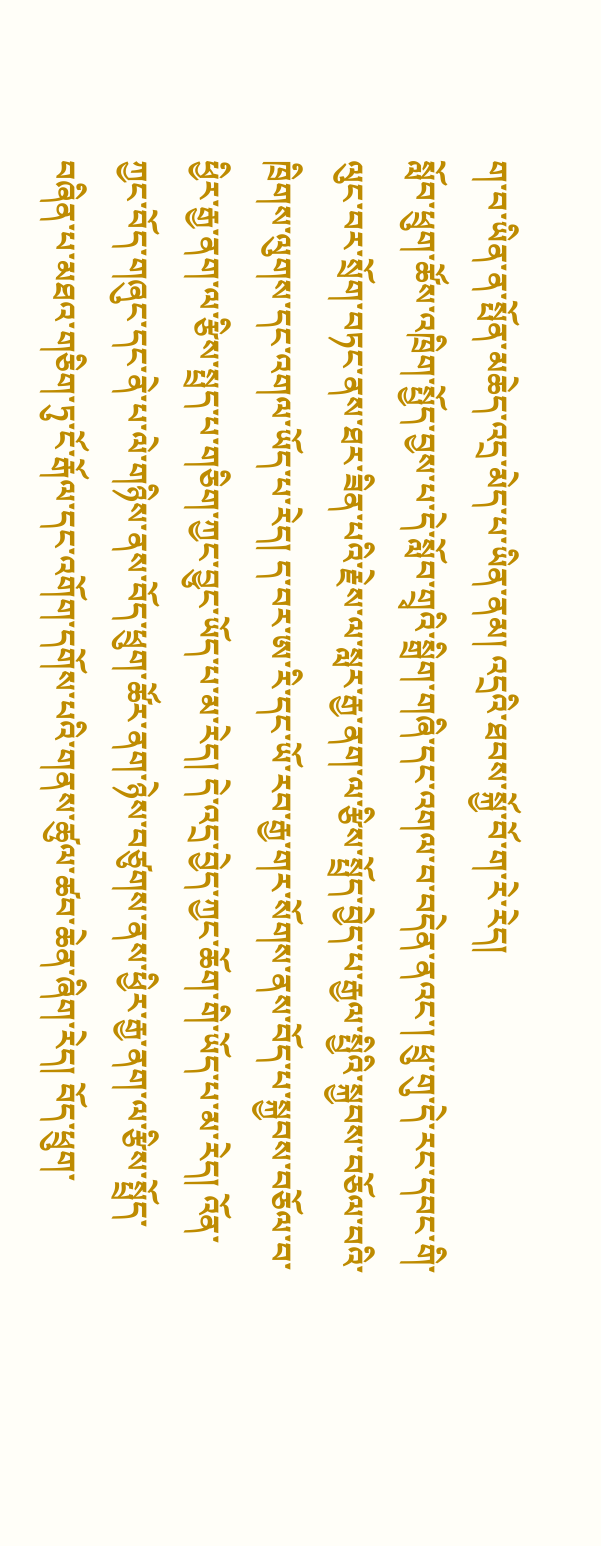ག་བ་ཡིན་ན་སྤོན་མཆེད་འདྲ་མེད་པ་ཡིན་ནམ། འདྲའི་ཐབས་སྐྱོ་བོ་ག་རེ་རེད།
སློབ་ཕྲུག་ཚོས་འཁྲིག་སྤྱོད་བྱས་པ་དེ་སློབ་གྲྭའི་སྒྲིག་གཞི་དང་འགལ་བ་བདེན་ནའང་། ཕྲུ་གུ་དེ་རང་དབང་གི་ལུང་བར་སྲོག་བཏང་ནས་ཐར་ཟིན་པའི་རྗེས་ལ་སླར་རྒྱ་ནག་ལ་རྩིས་སྤྲོད་བྱེད་པ་རྒྱལ་སྤྱིའི་སྐྱབས་བཅོལ་བའི་ཁྲིགས་ལུགས་དང་འགལ་ཡོད་པ་རེད། ད་བར་ཨ་རི་དང་ཡོ་རབ་རྒྱ་གར་སོགས་ནས་བོད་པ་སྐྱབས་བཅོལ་བ་ཕྱིར་རྒྱ་ནག་ལ་རྩིས་སྤྲད་པ་གཅིག་ཀྱང་བྱུང་ཡོད་པ་མ་རེད། དེ་འདྲ་བྱེད་ཀྱང་ཆོག་གི་ཡོད་པ་མ་རེད། འོན་ཀྱང་བོད་གཞུང་དང་ནེ་པ་ལེ་གཉིས་ནས་བོད་ཕྲུག་ཚོར་ནག་ཉེས་བཙུགས་ནས་ཕྱིར་རྒྱ་ནག་ལ་རྩིས་སྤྲོད་བཞིན་པ་མཐའ་གཅིག་ཏུ་ངོ་རྒོལ་དང་འགོག་དགོས་པའི་གནས་ཚུལ་ཚབ་ཆེན་ཞིག་རེད། བོད་ཕྲུག་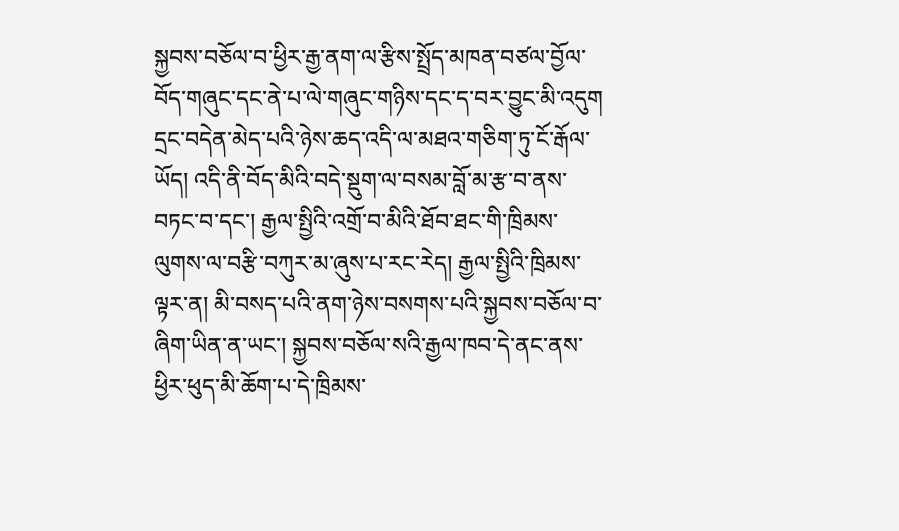སྐྱབས་བཅོལ་བ་ཕྱིར་རྒྱ་ནག་ལ་རྩིས་སྤྲོད་མཁན་བཙལ་བྱོལ་བོད་གཞུང་དང་ནེ་པ་ལེ་གཞུང་གཉིས་དང་ད་བར་བྱུང་མི་འདུག
དྲང་བདེན་མེད་པའི་ཉེས་ཆད་འདི་ལ་མཐའ་གཅིག་ཏུ་ངོ་རྒོལ་ཡོད། འདི་ནི་བོད་མིའི་བདེ་སྡུག་ལ་བསམ་བློ་མ་རྩ་བ་ནས་བཏང་བ་དང་། རྒྱལ་སྤྱིའི་འགྲོ་བ་མིའི་ཐོབ་ཐང་གི་ཁྲིམས་ལུགས་ལ་བརྩི་བཀུར་མ་ཞུས་པ་རང་རེད། རྒྱལ་སྤྱིའི་ཁྲིམས་ལྟར་ན། མི་བསད་པའི་ནག་ཉེས་བསགས་པའི་སྐྱབས་བཅོལ་བ་ཞིག་ཡིན་ན་ཡང་། སྐྱབས་བཅོལ་སའི་རྒྱལ་ཁབ་དེ་ནང་ནས་ཕྱིར་ཕུད་མི་ཆོག་པ་དེ་ཁྲིམས་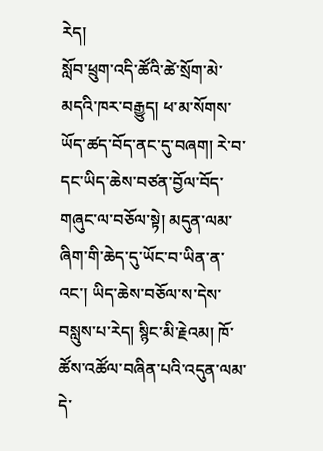རེད།
སློབ་ཕྲུག་འདི་ཚོའི་ཚེ་སྲོག་མེ་མདའི་ཁར་བརྒྱུད། ཕ་མ་སོགས་ཡོད་ཚད་བོད་ནང་དུ་བཞག། རེ་བ་དང་ཡིད་ཆེས་བཙན་བྱོལ་བོད་གཞུང་ལ་བཅོལ་སྟེ། མདུན་ལམ་ཞིག་གི་ཆེད་དུ་ཡོང་བ་ཡིན་ན་འང་། ཡིད་ཆེས་བཅོལ་ས་དེས་བསླུས་པ་རེད། སྙིང་མི་རྗེའམ། ཁོ་ཚོས་འཚོལ་བཞིན་པའི་འདུན་ལམ་དེ་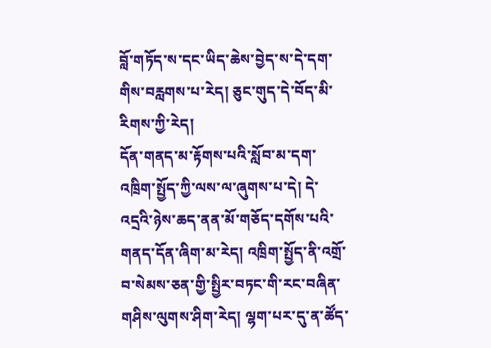བློ་གཏོད་ས་དང་ཡིད་ཆེས་བྱེད་ས་དེ་དག་གིས་བརླགས་པ་རེད། ཅུང་གུད་དེ་བོད་མི་རིགས་ཀྱི་རེད།
དོན་གནད་མ་རྟོགས་པའི་སློབ་མ་དག་འཁྲིག་སྤྱོད་ཀྱི་ལས་ལ་ཞུགས་པ་དེ། དེ་འདྲའི་ཉེས་ཆད་ནན་མོ་གཅོད་དགོས་པའི་གནད་དོན་ཞིག་མ་རེད། འཁྲིག་སྤྱོད་ནི་འགྲོ་བ་སེམས་ཅན་གྱི་སྤྱིར་བཏང་གི་རང་བཞིན་གཤིས་ལུགས་ཤིག་རེད། ལྷག་པར་དུ་ན་ཚོད་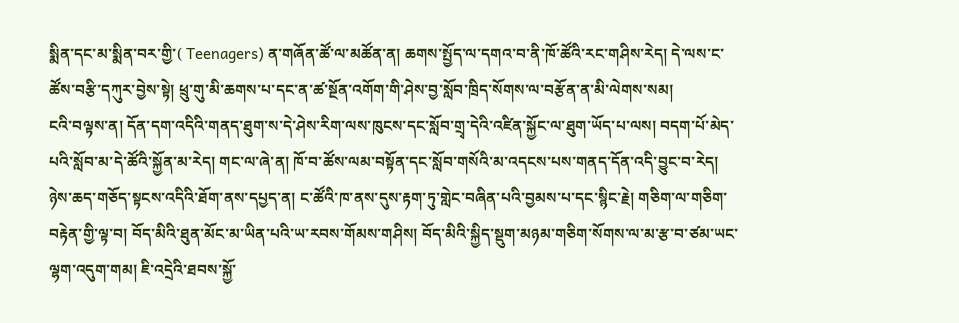སྨིན་དང་མ་སྨིན་བར་གྱི་( Teenagers) ན་གཞོན་ཚོ་ལ་མཚོན་ན། ཆགས་སྤྱོད་ལ་དགའ་བ་ནི་ཁོ་ཚོའི་རང་གཤིས་རེད། དེ་ལས་ང་ཚོས་བརྩི་དཀུར་བྱེས་སྟེ། ཕྲུ་གུ་མི་ཆགས་པ་དང་ན་ཚ་སྔོན་འགོག་གི་ཤེས་བྱ་སློབ་ཁྲིད་སོགས་ལ་བརྩོན་ན་མི་ལེགས་སམ།
ངའི་བལྟས་ན། དོན་དག་འདིའི་གནད་ཐུག་ས་དེ་ཤེས་རིག་ལས་ཁུངས་དང་སློབ་གྲྭ་དེའི་འཛིན་སྐྱོང་ལ་ཐུག་ཡོད་པ་ལས། བདག་པོ་མེད་པའི་སློབ་མ་དེ་ཚོའི་སྐྱོན་མ་རེད། གང་ལ་ཞེ་ན། ཁོ་བ་ཚོས་ལམ་བསྟོན་དང་སློབ་གསོའི་མ་འདངས་པས་གནད་དོན་འདི་བྱུང་བ་རེད།
ཉེས་ཆད་གཅོད་སྟངས་འདིའི་ཐོག་ནས་དཔྱད་ན། ང་ཚོའི་ཁ་ནས་དུས་རྟག་ཏུ་གླེང་བཞིན་པའི་བྱམས་པ་དང་སྙིང་རྗེ། གཅིག་ལ་གཅིག་བརྟེན་གྱི་ལྟ་བ། བོད་མིའི་ཐུན་མོང་མ་ཡིན་པའི་ཡ་རབས་གོམས་གཤིས། བོད་མིའི་སྐྱིད་སྡུག་མཉམ་གཅིག་སོགས་ལ་མ་རྩ་བ་ཙམ་ཡང་ལྷག་འདུག་གམ། ཇི་འདྲེའི་ཐབས་སྐྱོ་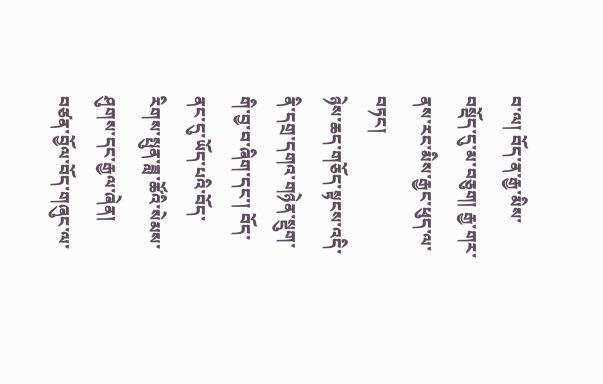བ་ལ། བོད་ན་རྒྱ་མིས་བསྡོད་དུ་མ་བཅུག། རྒྱ་གར་ནས་རང་མིས་རྒྱང་ཕུད་ལ་བཏང།
ཉེས་ཆད་གཅོད་སྟངས་འདི་ནི་དགྲ་དགའ་གཉེན་སྡུག་གི་བྱ་བ་ཞིག་དང་། བོད་ནང་དུ་ཡོད་པའི་བོད་རིགས་སྤུན་ཟླ་ཚོའི་སེམས་ཤུགས་དང་རྒྱལ་ཞེན། བཙན་བྱོལ་བོད་གཞུང་ལ་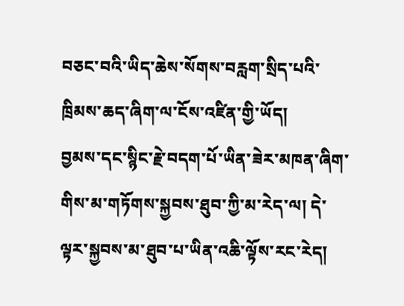བཅང་བའི་ཡིད་ཆེས་སོགས་བརླག་སྲིད་པའི་ཁྲིམས་ཆད་ཞིག་ལ་ངོས་འཛིན་གྱི་ཡོད།
བྱམས་དང་སྙིང་རྗེ་བདག་པོ་ཡིན་ཟེར་མཁན་ཞིག་གིས་མ་གཏོགས་སྐྱབས་ཐུབ་ཀྱི་མ་རེད་ལ། དེ་ལྟར་སྐྱབས་མ་ཐུབ་པ་ཡིན་འཆི་ལྟོས་རང་རེད།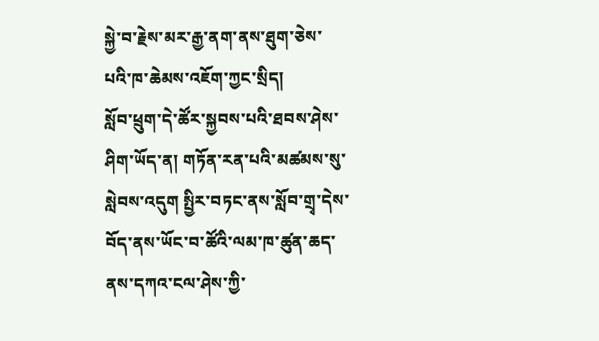སྐྱེ་བ་རྗེས་མར་རྒྱ་ནག་ནས་ཐུག་ཅེས་པའི་ཁ་ཆེམས་འཇོག་ཀྱང་སྲིད།
སློབ་ཕྲུག་དེ་ཚོར་སྐྱབས་པའི་ཐབས་ཤེས་ཤིག་ཡོད་ན། གཏོན་རན་པའི་མཚམས་སུ་སླེབས་འདུག སྤྱིར་བཏང་ནས་སློབ་གྲྭ་དེས་བོད་ནས་ཡོང་བ་ཚོའི་ལམ་ཁ་ཚུན་ཆད་ནས་དཀའ་ངལ་ཤེས་ཀྱི་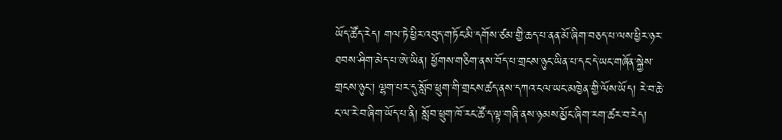ཡོད་ཚོད་རེད། གལ་ཏེ་ཕྱིར་འབུད་གཏོང་མི་དགོས་ཙམ་གྱི་ཆད་པ་ནན་མོ་ཞིག་བཅད་པ་ལས་ཕྱིར་ཉར་ཐབས་ཤིག་མེད་པ་ཨེ་ཡིན། ཕྱོགས་གཅིག་ནས་བོད་པ་གྲངས་ཉུང་ཡིན་པ་དང་དེ་ཡང་གཞོན་སྐྱེས་གྲངས་ཉུང་། ལྷག་པར་དུ་སློབ་ཕྲུག་གི་གྲངས་ཚད་ནས་དཀའ་ངལ་ཡང་མཁྱེན་གྱི་ལོས་ཡོད། རེ་བ་ཆེ་ང་ལ་རེ་བ་ཞིག་ཡོད་པ་ནི། སློབ་ཕྲུག་ཁོ་རང་ཚོ་ད་ལྟ་གཞི་ནས་ཉམས་མྱོང་ཞིག་རག་ཚར་བ་རེད།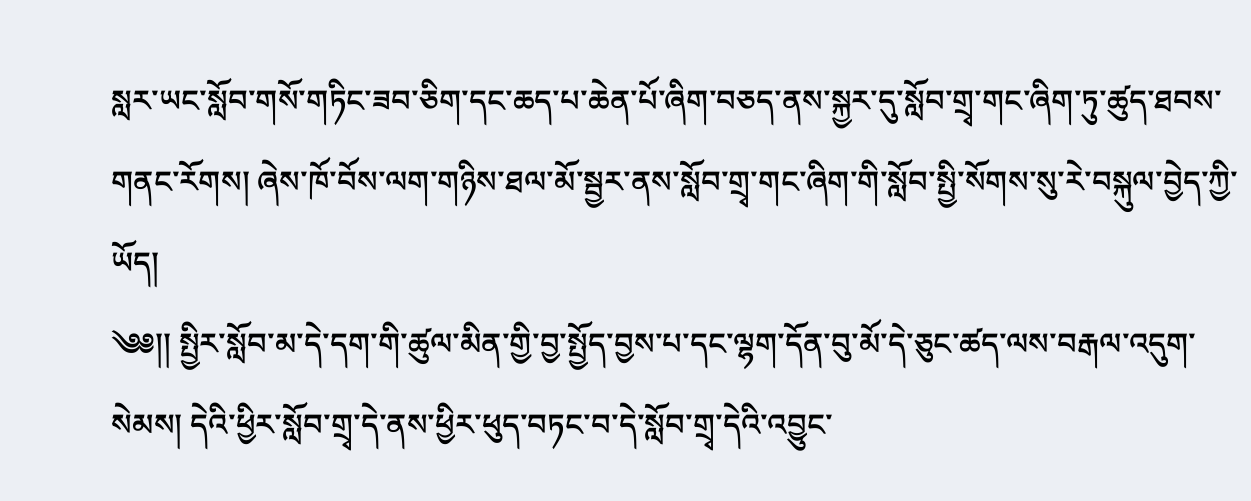སླར་ཡང་སློབ་གསོ་གཏིང་ཟབ་ཅིག་དང་ཆད་པ་ཆེན་པོ་ཞིག་བཅད་ནས་སྐྱར་དུ་སློབ་གྲྭ་གང་ཞིག་ཏུ་ཚུད་ཐབས་གནང་རོགས། ཞེས་ཁོ་བོས་ལག་གཉིས་ཐལ་མོ་སྦྱར་ནས་སློབ་གྲྭ་གང་ཞིག་གི་སློབ་སྤྱི་སོགས་སུ་རེ་བསྐུལ་བྱེད་ཀྱི་ཡོད།
༄༅།། སྤྱིར་སློབ་མ་དེ་དག་གི་ཚུལ་མིན་གྱི་བྱ་སྤྱོད་བྱས་པ་དང་ལྷག་དོན་བུ་མོ་དེ་ཅུང་ཚད་ལས་བརྒལ་འདུག་སེམས། དེའི་ཕྱིར་སློབ་གྲྭ་དེ་ནས་ཕྱིར་ཕུད་བཏང་བ་དེ་སློབ་གྲྭ་དེའི་འབྱུང་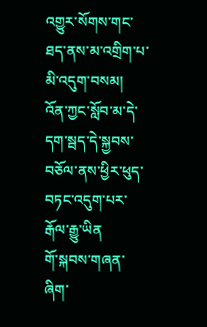འགྱུར་སོགས་གང་ཐད་ནས་མ་འགྲིག་པ་མི་འདུག་བསམ།
འོན་ཀྱང་སློབ་མ་དེ་དག་སྦད་དེ་སྐྱབས་བཅོལ་ནས་ཕྱིར་ཕུད་བཏང་འདུག་པར་རྒོལ་རྒྱུ་ཡིན
གོ་སྐབས་གཞན་ཞིག་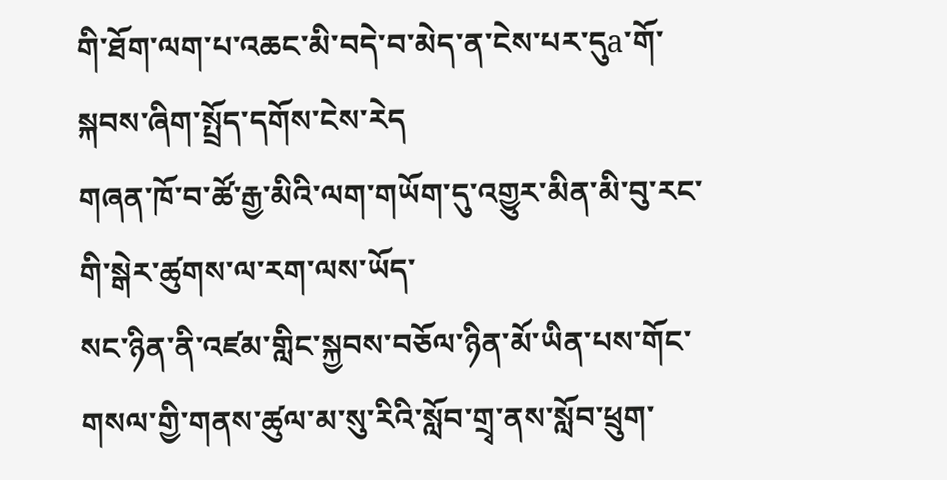གི་ཐོག་ལག་པ་འཆང་མི་བདེ་བ་མེད་ན་ངེས་པར་དུa་གོ་སྐབས་ཞིག་སྤྲོད་དགོས་ངེས་རེད
གཞན་ཁོ་བ་ཚོ་རྒྱ་མིའི་ལག་གཡོག་དུ་འགྱུར་མིན་མི་བུ་རང་གི་སྒེར་ཚུགས་ལ་རག་ལས་ཡོད་
སང་ཉིན་ནི་འཛམ་གླིང་སྐྱབས་བཅོལ་ཉིན་མོ་ཡིན་པས་གོང་གསལ་གྱི་གནས་ཚུལ་མ་སུ་རིའི་སློབ་གྲྭ་ནས་སློབ་ཕྲུག་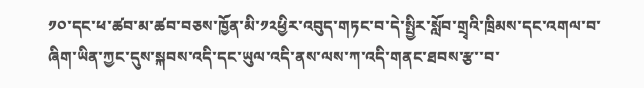༡༠་དང་ཕ་ཚབ་མ་ཚབ་བཅས་ཁྱོན་མི་༡༢ཕྱིར་འབུད་གཏང་བ་དེ་སྤྱིར་སློབ་གྲྭའི་ཁྲིམས་དང་འགལ་བ་ཞིག་ཡིན་ཀྱང་དུས་སྐབས་འདི་དང་ཡུལ་འདི་ནས་ལས་ཀ་འདི་གནང་ཐབས་རྩ་་བ་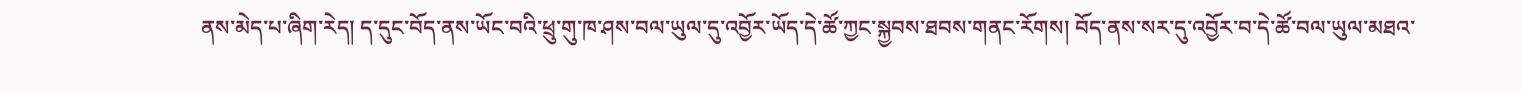ནས་མེད་པ་ཞིག་རེད། ད་དུང་བོད་ནས་ཡོང་བའི་ཕྲུ་གུ་ཁ་ཤས་བལ་ཡུལ་དུ་འབྱོར་ཡོད་དེ་ཚོ་ཀྱང་སྐྱབས་ཐབས་གནང་རོགས། བོད་ནས་སར་དུ་འབྱོར་བ་དེ་ཚོ་བལ་ཡུལ་མཐའ་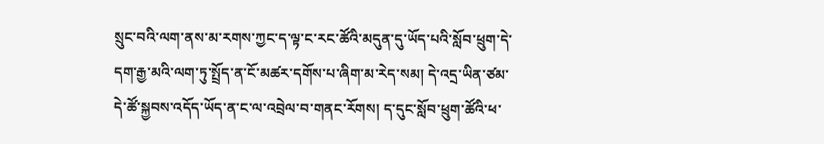སྲུང་བའི་ལག་ནས་མ་རགས་ཀྱང་ད་ལྟ་ང་རང་ཚོའི་མདུན་དུ་ཡོད་པའི་སློབ་ཕྲུག་དེ་དག་རྒྱ་མའི་ལག་ཏུ་སྤྲོད་ན་ངོ་མཚར་དགོས་པ་ཞིག་མ་རེད་སམ། དེ་འདྲ་ཡིན་ཙམ་དེ་ཚོ་སྐྱབས་འདོད་ཡོད་ན་ང་ལ་འབྲེལ་བ་གནང་རོགས། ད་དུང་སློབ་ཕྲུག་ཚོའི་ཕ་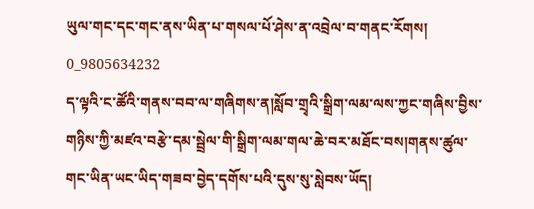ཡུལ་གང་དང་གང་ནས་ཡིན་པ་གསལ་པོ་ཤེས་ན་འབྲེལ་བ་གནང་རོགས། 0_9805634232
ད་ལྟའི་ང་ཚོའི་གནས་བབ་ལ་གཞིགས་ན།སློབ་གྲྭའི་སྒྲིག་ལམ་ལས་ཀྱང་གཞིས་བྱིས་གཉིས་ཀྱི་མཛའ་བརྩེ་དམ་སྦྲེལ་གི་སྒྲིག་ལམ་གལ་ཆེ་བར་མཐོང་བས།གནས་ཚུལ་གང་ཡིན་ཡང་ཡིད་གཟབ་བྱེད་དགོས་པའི་དུས་སུ་སླེབས་ཡོད།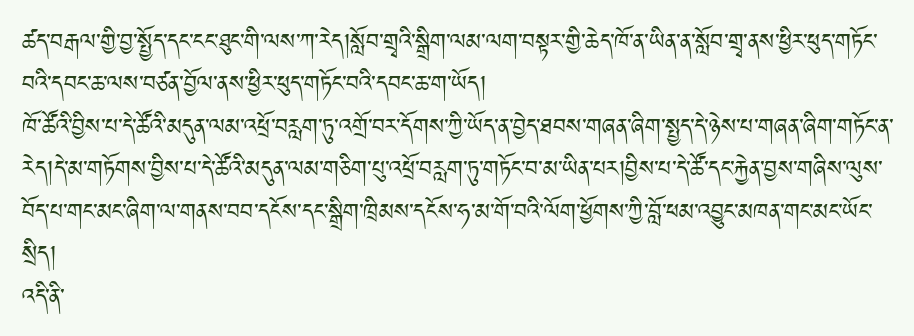ཚད་བརྒལ་གྱི་བྱ་སྤྱོད་དང་ངང་ཐུང་གི་ལས་ཀ་རེད།སློབ་གྲྭའི་སྒྲིག་ལམ་ལག་བསྟར་གྱི་ཆེད་ཁོ་ན་ཡིན་ན་སློབ་གྲྭ་ནས་ཕྱིར་ཕུད་གཏོང་བའི་དབང་ཆ་ལས་བཙན་བྱོལ་ནས་ཕྱིར་ཕུད་གཏོང་བའི་དབང་ཆ་ག་ཡོད།
ཁོ་ཚོའི་བྱིས་པ་དེ་ཚོའི་མདུན་ལམ་འཕྲོ་བརླག་ཏུ་འགྲོ་བར་དོགས་ཀྱི་ཡོད་ན་བྱེད་ཐབས་གཞན་ཞིག་སྤྱད་དེ་ཉེས་པ་གཞན་ཞིག་གཏོང་ན་རེད།དེ་མ་གཏོགས་བྱིས་པ་དེ་ཚོའི་མདུན་ལམ་གཅིག་པུ་འཕྲོ་བརླག་ཏུ་གཏོང་བ་མ་ཡིན་པར།བྱིས་པ་དེ་ཚོ་དང་རྐྱེན་བྱས་གཞིས་ལུས་བོད་པ་གང་མང་ཞིག་ལ་གནས་བབ་དངོས་དང་སྒྲིག་ཁྲིམས་དངོས་ཧ་མ་གོ་བའི་ལོག་ཕྱོགས་ཀྱི་བློ་ཕམ་འབྱུང་མཁན་གང་མང་ཡོང་སྲིད།
འདི་ནི་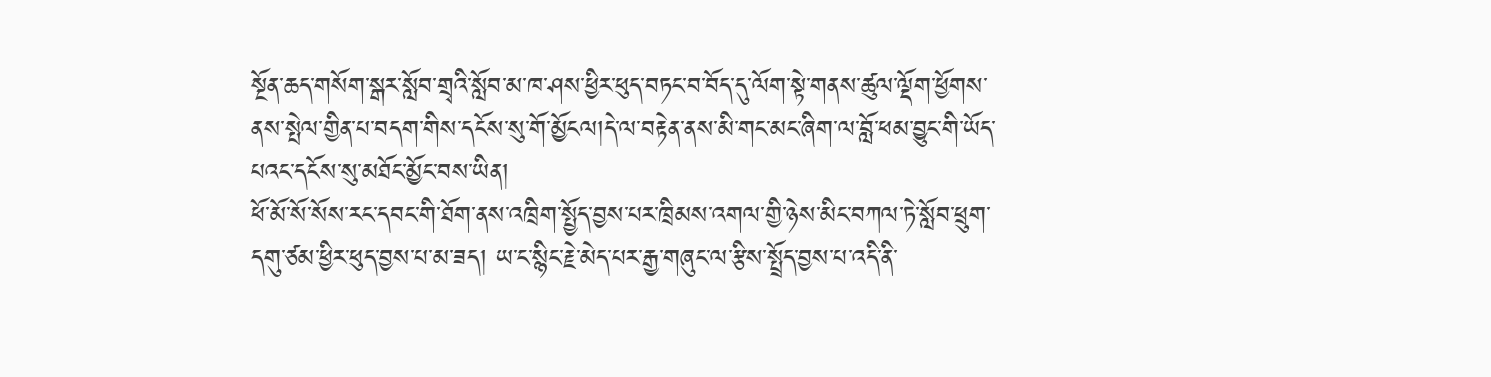སྔོན་ཆད་གསོག་སྒར་སློབ་གྲྭའི་སློབ་མ་ཁ་ཤས་ཕྱིར་ཕུད་བཏང་བ་བོད་དུ་ལོག་སྟེ་གནས་ཚུལ་ལྡོག་ཕྱོགས་ནས་སྤེལ་གྱིན་པ་བདག་གིས་དངོས་སུ་གོ་མྱོངལ།དེ་ལ་བརྟེན་ནས་མི་གང་མང་ཞིག་ལ་བློ་ཕམ་བྱུང་གི་ཡོད་པའང་དངོས་སུ་མཐོང་མྱོང་བས་ཡིན།
ཕོ་མོ་སོ་སོས་རང་དབང་གི་ཐོག་ནས་འཁྲིག་སྤྱོད་བྱས་པར་ཁྲིམས་འགལ་གྱི་ཉེས་མིང་བཀལ་ཏེ་སློབ་ཕྲུག་དགུ་ཙམ་ཕྱིར་ཕུད་བྱས་པ་མ་ཟད། ཡ་ང་སྙིང་རྗེ་མེད་པར་རྒྱ་གཞུང་ལ་རྩིས་སྤྲོད་བྱས་པ་འདི་ནི་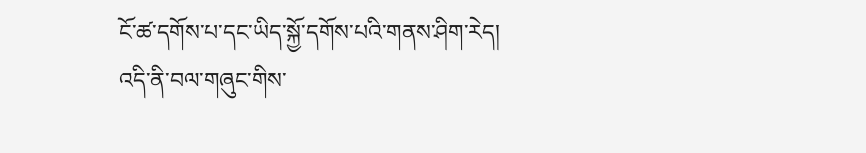ངོ་ཚ་དགོས་པ་དང་ཡིད་སྐྱོ་དགོས་པའི་གནས་ཤིག་རེད། འདི་ནི་བལ་གཞུང་གིས་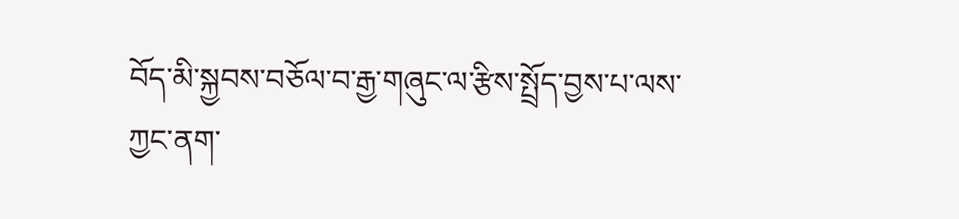བོད་མི་སྐྱབས་བཅོལ་བ་རྒྱ་གཞུང་ལ་རྩིས་སྤྲོད་བྱས་པ་ལས་ཀྱང་ནག་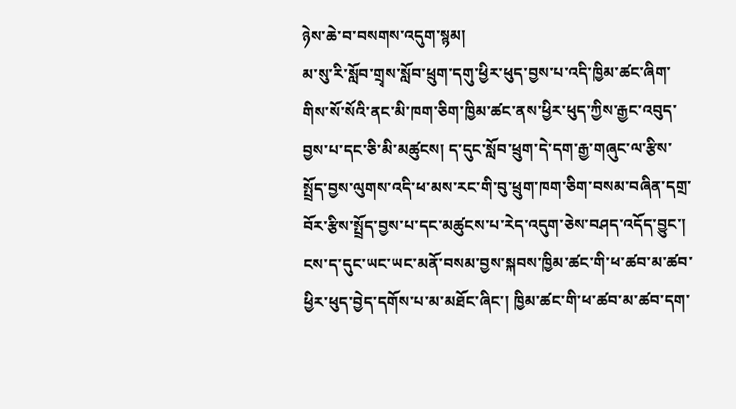ཉེས་ཆེ་བ་བསགས་འདུག་སྙམ།
མ་སུ་རི་སློབ་གྲྭས་སློབ་ཕྲུག་དགུ་ཕྱིར་ཕུད་བྱས་པ་འདི་ཁྱིམ་ཚང་ཞིག་གིས་སོ་སོའི་ནང་མི་ཁག་ཅིག་ཁྱིམ་ཚང་ནས་ཕྱིར་ཕུད་ཀྱིས་རྒྱང་འབུད་བྱས་པ་དང་ཅི་མི་མཚུངས། ད་དུང་སློབ་ཕྲུག་དེ་དག་རྒྱ་གཞུང་ལ་རྩིས་སྤྲོད་བྱས་ལུགས་འདི་ཕ་མས་རང་གི་བུ་ཕྲུག་ཁག་ཅིག་བསམ་བཞིན་དགྲ་བོར་རྩིས་སྤྲོད་བྱས་པ་དང་མཚུངས་པ་རེད་འདུག་ཅེས་བཤད་འདོད་བྱུང་།
ངས་ད་དུང་ཡང་ཡང་མནོ་བསམ་བྱས་སྐབས་ཁྱིམ་ཚང་གི་ཕ་ཚབ་མ་ཚབ་ཕྱིར་ཕུད་བྱེད་དགོས་པ་མ་མཐོང་ཞིང་། ཁྱིམ་ཚང་གི་ཕ་ཚབ་མ་ཚབ་དག་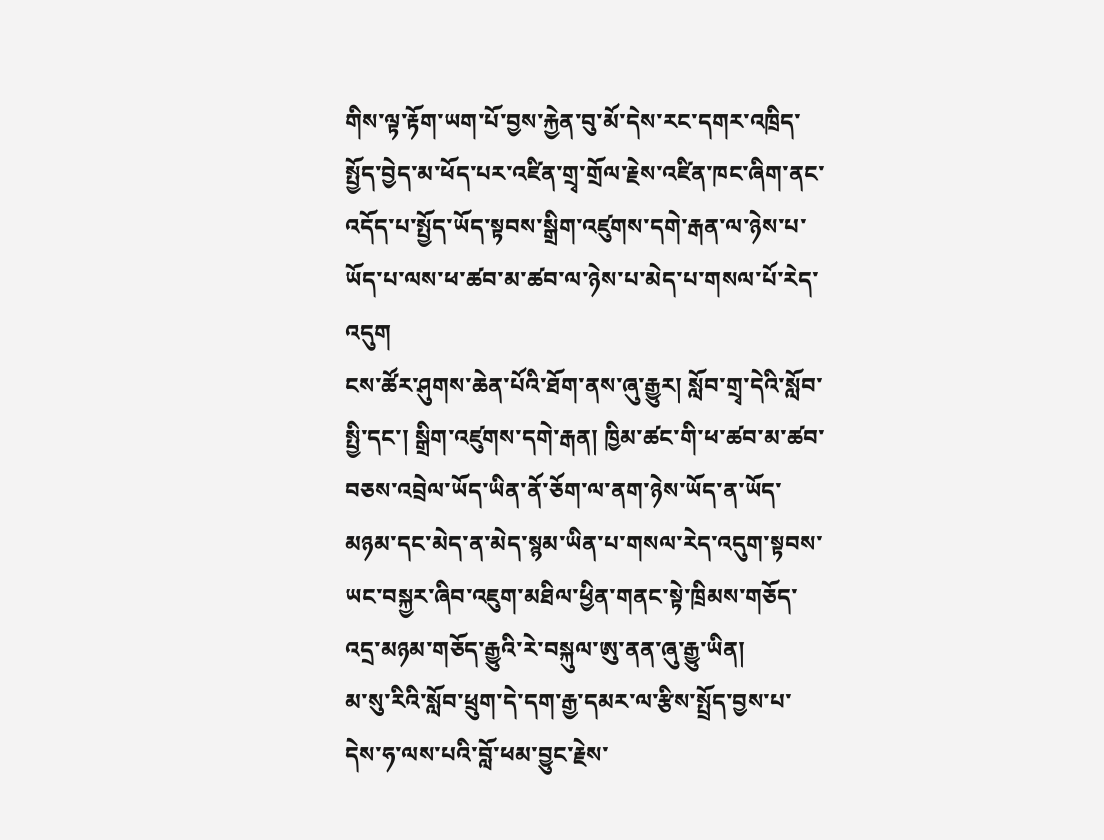གིས་ལྟ་རྟོག་ཡག་པོ་བྱས་རྐྱེན་བུ་མོ་དེས་རང་དགར་འཁྲིད་སྤྱོད་བྱེད་མ་ཕོད་པར་འཛིན་གྲྭ་གྲོལ་རྗེས་འཛིན་ཁང་ཞིག་ནང་འདོད་པ་སྤྱོད་ཡོད་སྟབས་སྒྲིག་འཛུགས་དགེ་རྒན་ལ་ཉེས་པ་ཡོད་པ་ལས་ཕ་ཚབ་མ་ཚབ་ལ་ཉེས་པ་མེད་པ་གསལ་པོ་རེད་འདུག
ངས་ཚོར་ཤུགས་ཆེན་པོའི་ཐོག་ནས་ཞུ་རྒྱུར། སློབ་གྲྭ་དེའི་སློབ་སྤྱི་དང་། སྒྲིག་འཛུགས་དགེ་རྒན། ཁྱིམ་ཚང་གི་ཕ་ཚབ་མ་ཚབ་བཅས་འབྲེལ་ཡོད་ཡིན་ནོ་ཅོག་ལ་ནག་ཉེས་ཡོད་ན་ཡོད་མཉམ་དང་མེད་ན་མེད་སྙམ་ཡིན་པ་གསལ་རེད་འདུག་སྟབས་ཡང་བསྐྱར་ཞིབ་འཇུག་མཐིལ་ཕྱིན་གནང་སྟེ་ཁྲིམས་གཅོད་འདྲ་མཉམ་གཅོད་རྒྱུའི་རེ་བསྐུལ་ཨུ་ནན་ཞུ་རྒྱུ་ཡིན།
མ་སུ་རིའི་སློབ་ཕྲུག་དེ་དག་རྒྱ་དམར་ལ་རྩིས་སྤྲོད་བྱས་པ་དེས་ཧ་ལས་པའི་བློ་ཕམ་བྱུང་རྗེས་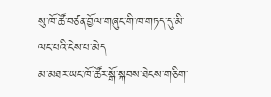སུ་ཁོ་ཚོ་བཙན་བྱོལ་གཞུང་གི་ཁ་གཏད་དུ་མི་ལང་པའི་ངེས་པ་མེད
མ་མཐར་ཡང་ཁོ་ཚོར་སྒོ་སྐབས་ཐེངས་གཅིག་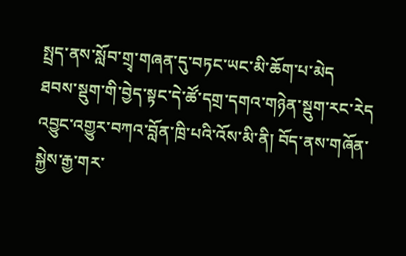སྤྲད་ནས་སློབ་གྲྭ་གཞན་དུ་བཏང་ཡང་མི་ཆོག་པ་མེད
ཐབས་སྡུག་གི་བྱེད་སྟང་དེ་ཚོ་དགྲ་དགའ་གཉེན་སྡུག་རང་རེད
འབྱུང་འགྱུར་བཀའ་བློན་ཁྲི་པའི་འོས་མི་ནི། བོད་ནས་གཞོན་སྐྱེས་རྒྱ་གར་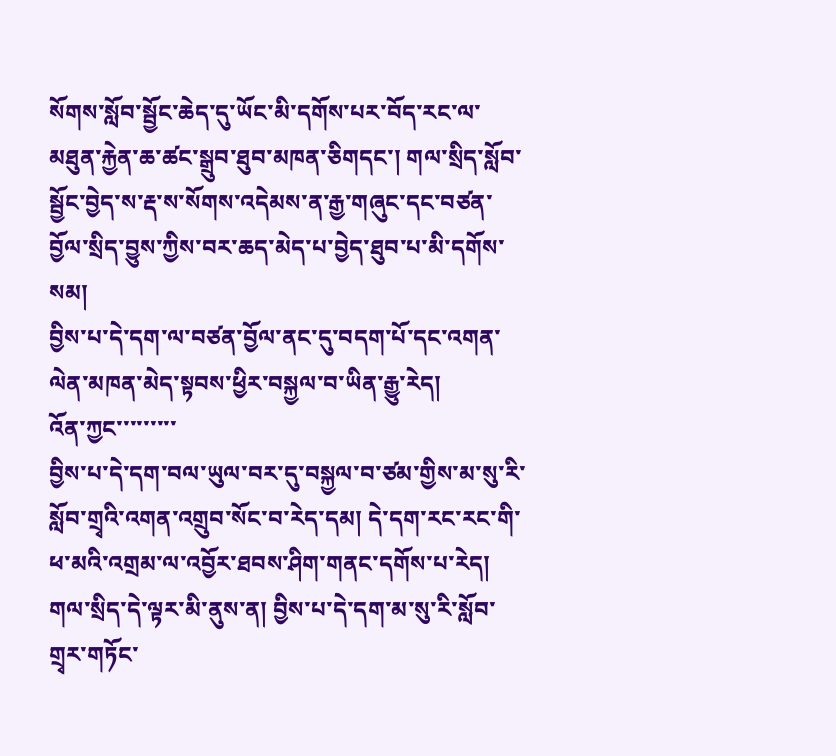སོགས་སློབ་སྦྱོང་ཆེད་དུ་ཡོང་མི་དགོས་པར་བོད་རང་ལ་མཐུན་རྐྱེན་ཆ་ཚང་སྒྲུབ་ཐུབ་མཁན་ཅིགདང་། གལ་སྲིད་སློབ་སྦྱོང་བྱེད་ས་རྡ་ས་སོགས་འདེམས་ན་རྒྱ་གཞུང་དང་བཙན་བྱོལ་སྲིད་བྱུས་ཀྱིས་བར་ཆད་མེད་པ་བྱེད་ཐུབ་པ་མི་དགོས་སམ།
བྱིས་པ་དེ་དག་ལ་བཙན་བྱོལ་ནང་དུ་བདག་པོ་དང་འགན་ལེན་མཁན་མེད་སྟབས་ཕྱིར་བསྐྱལ་བ་ཡིན་རྒྱུ་རེད།
འོན་ཀྱང་་་་་་་་་
བྱིས་པ་དེ་དག་བལ་ཡུལ་བར་དུ་བསྐྱལ་བ་ཙམ་གྱིས་མ་སུ་རི་སློབ་གྲྭའི་འགན་འགྲུབ་སོང་བ་རེད་དམ། དེ་དག་རང་རང་གི་ཕ་མའི་འགྲམ་ལ་འབྱོར་ཐབས་ཤིག་གནང་དགོས་པ་རེད།
གལ་སྲིད་དེ་ལྟར་མི་ནུས་ན། བྱིས་པ་དེ་དག་མ་སུ་རི་སློབ་གྲྭར་གཏོང་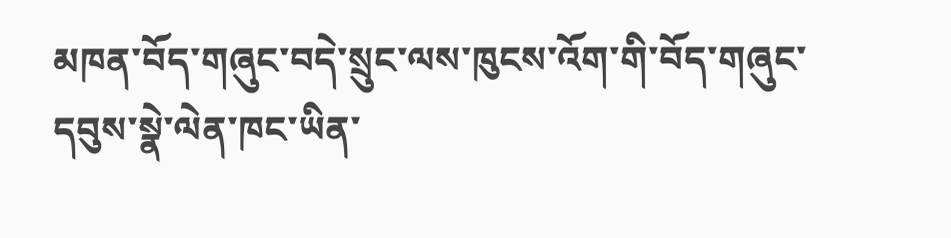མཁན་བོད་གཞུང་བདེ་སྲུང་ལས་ཁུངས་འོག་གི་བོད་གཞུང་དབུས་སྣེ་ལེན་ཁང་ཡིན་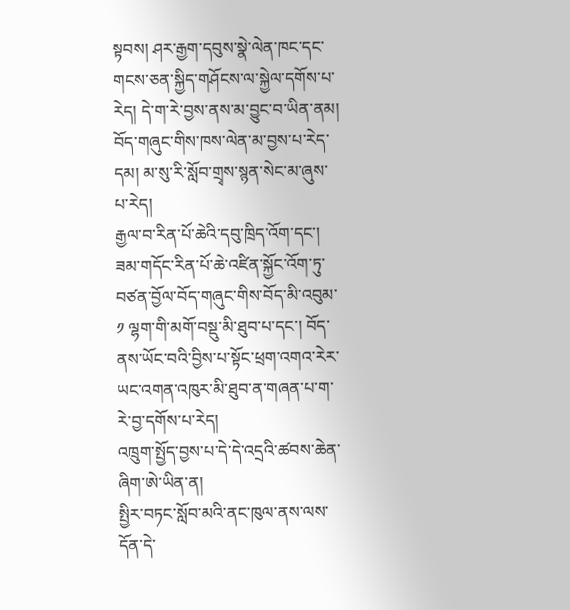སྟབས། ཤར་རྒྱག་དབུས་སྣེ་ལེན་ཁང་དང་གངས་ཅན་སྐྱིད་གཤོངས་ལ་སྐྱེལ་དགོས་པ་རེད། དེ་ག་རེ་བྱས་ནས་མ་བྱུང་བ་ཡིན་ནམ། བོད་གཞུང་གིས་ཁས་ལེན་མ་བྱས་པ་རེད་དམ། མ་སུ་རི་སློབ་གྲྭས་སྙན་སེང་མ་ཞུས་པ་རེད།
རྒྱལ་བ་རིན་པོ་ཆེའི་དབུ་ཁྲིད་འོག་དང་། ཟམ་གདོང་རིན་པོ་ཆེ་འཛིན་སྐྱོང་འོག་ཏུ་བཙན་བྱོལ་བོད་གཞུང་གིས་བོད་མི་འབུམ་ ༡ ལྷག་གི་མགོ་བསྡུ་མི་ཐུབ་པ་དང་། བོད་ནས་ཡོང་བའི་བྱིས་པ་སྟོང་ཕྲག་འགའ་རེར་ཡང་འགན་འཁུར་མི་ཐུབ་ན་གཞན་པ་ག་རེ་བྱ་དགོས་པ་རེད།
འཁྲུག་སྤྱོད་བྱས་པ་དེ་དེ་འདྲའི་ཚབས་ཆེན་ཞིག་ཨེ་ཡིན་ན།
སྤྱིར་བཏང་སློབ་མའི་ནང་ཁུལ་ནས་ལས་དོན་དེ་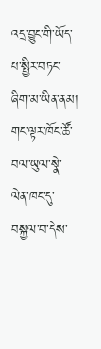འདྲ་བྱུང་གི་ཡོད་པ་སྤྱིར་བཏང་ཞིག་མ་ཡིན་ནམ།
གང་ལྟར་ཁོང་ཚོ་བལ་ཡུལ་སྣེ་ལེན་ཁང་དུ་བསྐྱལ་བ་དེས་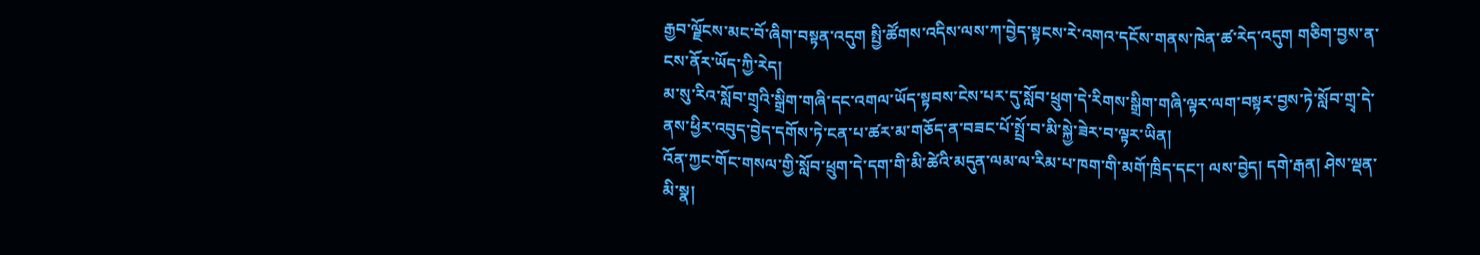རྒྱབ་ལྗོངས་མང་བོ་ཞིག་བསྟན་འདུག སྤྱི་ཚོགས་འདིས་ལས་ཀ་བྱེད་སྟངས་རེ་འགའ་དངོས་གནས་ཁེན་ཚ་རེད་འདུག གཅིག་བྱས་ན་ངས་ནོར་ཡོད་ཀྱི་རེད།
མ་སུ་རིའ་སློབ་གྲྭའི་སྒྲིག་གཞི་དང་འགལ་ཡོད་སྟབས་ངེས་པར་དུ་སློབ་ཕྲུག་དེ་རིགས་སྒྲིག་གཞི་ལྟར་ལག་བསྟར་བྱས་ཏེ་སློབ་གྲྭ་དེ་ནས་ཕྱིར་འབུད་བྱེད་དགོས་ཏེ་ངན་པ་ཚར་མ་གཅོད་ན་བཟང་པོ་སྤྲོ་བ་མི་སྐྱེ་ཟེར་བ་ལྟར་ཡིན།
འོན་ཀྱང་གོང་གསལ་གྱི་སློབ་ཕྲུག་དེ་དག་གི་མི་ཚེའི་མདུན་ལམ་ལ་རིམ་པ་ཁག་གི་མགོ་ཁྲིད་དང་། ལས་བྱེད། དགེ་རྒན། ཤེས་ལྡན་མི་སྣ།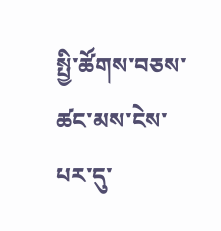སྤྱི་ཚོགས་བཅས་ཚང་མས་ངེས་པར་དུ་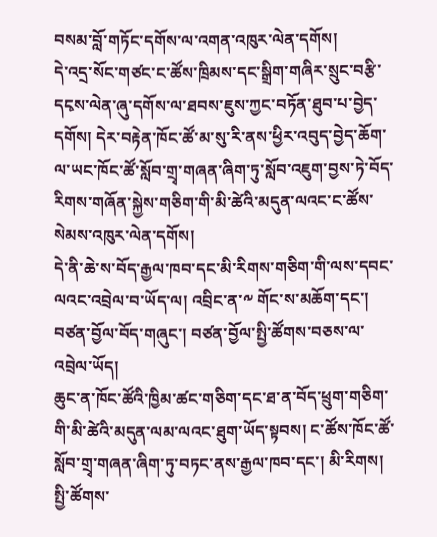བསམ་བློ་གཏོང་དགོས་ལ་འགན་འཁུར་ལེན་དགོས།
དེ་འདྲ་སོང་གཙང་ང་ཚོས་ཁྲིམས་དང་སྒྲིག་གཞིར་སྲུང་བརྩི་དངྭས་ལེན་ཞུ་དགོས་ལ་ཐབས་ཇུས་ཀྱང་བཏོན་ཐུབ་པ་བྱེད་དགོས། དེར་བརྟེན་ཁོང་ཚོ་མ་སུ་རི་ནས་ཕྱིར་འབུད་བྱེད་ཆོག་ལ་ཡང་ཁོང་ཚོ་སློབ་གྲྭ་གཞན་ཞིག་ཏུ་སློབ་འཇུག་བྱས་ཏེ་བོད་རིགས་གཞོན་སྐྱེས་གཅིག་གི་མི་ཚེའི་མདུན་ལའང་ང་ཚོས་སེམས་འཁུར་ལེན་དགོས།
དེ་ནི་ཆེ་ས་བོད་རྒྱལ་ཁབ་དང་མི་རིགས་གཅིག་གི་ལས་དབང་ལའང་འབྲེལ་བ་ཡོད་ལ། འབྲིང་ན་༸ གོང་ས་མཆོག་དང་། བཙན་བྱོལ་བོད་གཞུང་། བཙན་བྱོལ་སྤྱི་ཚོགས་བཅས་ལ་འབྲེལ་ཡོད།
ཆུང་ན་ཁོང་ཚོའི་ཁྱིམ་ཚང་གཅིག་དང་ཐ་ན་བོད་ཕྲུག་གཅིག་གི་མི་ཚེའི་མདུན་ལམ་ལའང་ཐུག་ཡོད་སྟབས། ང་ཚོས་ཁོང་ཚོ་སློབ་གྲྭ་གཞན་ཞིག་ཏུ་བཏང་ནས་རྒྱལ་ཁབ་དང་། མི་རིགས། སྤྱི་ཚོགས་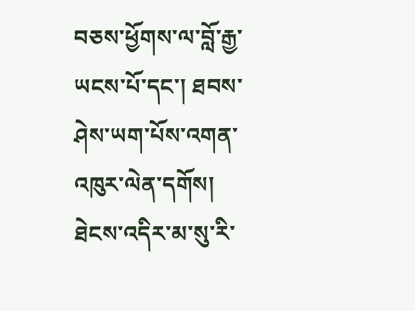བཅས་ཕྱོགས་ལ་བློ་རྒྱ་ཡངས་པོ་དང་། ཐབས་ཤེས་ཡག་པོས་འགན་འཁུར་ལེན་དགོས།
ཐེངས་འདིར་མ་སུ་རི་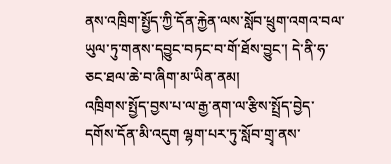ནས་འཁྲིག་སྤྱོད་ཀྱི་དོན་རྐྱེན་ལས་སློབ་ཕྲུག་འགའ་བལ་ཡུལ་ཏུ་གནས་དབྱུང་བཏང་བ་གོ་ཐོས་བྱུང་། དེ་ནི་ཧ་ཅང་ཐལ་ཆེ་བ་ཞིག་མ་ཡིན་ནམ།
འཁྲིགས་སྤྱོད་བྱས་པ་ལ་རྒྱ་ནག་ལ་རྩིས་སྤྲོད་བྱེད་དགོས་དོན་མི་འདུག ལྷག་པར་ཏུ་སློབ་གྲྭ་ནས་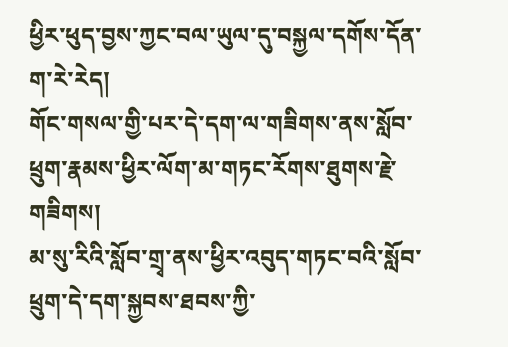ཕྱིར་ཕུད་བྱས་ཀྱང་བལ་ཡུལ་དུ་བསྐྱལ་དགོས་དོན་ག་རེ་རེད།
གོང་གསལ་གྱི་པར་དེ་དག་ལ་གཟིགས་ནས་སློབ་ཕྲུག་རྣམས་ཕྱིར་ལོག་མ་གཏང་རོགས་ཐུགས་རྗེ་གཟིགས།
མ་སུ་རིའི་སློབ་གྲྭ་ནས་ཕྱིར་འབུད་གཏང་བའི་སློབ་ཕྲུག་དེ་དག་སྐྱབས་ཐབས་ཀྱི་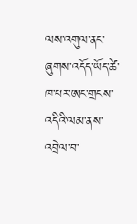ལས་འགུལ་ནང་ཞུགས་འདོད་ཡོད་ཚེ་ཁ་པར་ཨང་གྲངས་འདིའི་ལམ་ནས་འབྲེལ་བ་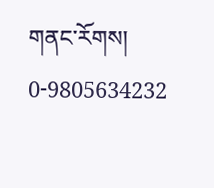གནང་རོགས། 0-9805634232